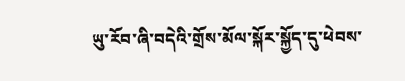ཡུ་རོབ་ཞི་བདེའི་གྲོས་མོལ་སྐོར་སྐྱོད་དུ་ཕེབས་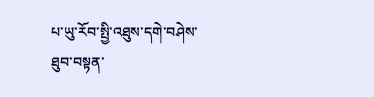པ་ཡུ་རོབ་སྤྱི་འཐུས་དགེ་བཤེས་ཐུབ་བསྟན་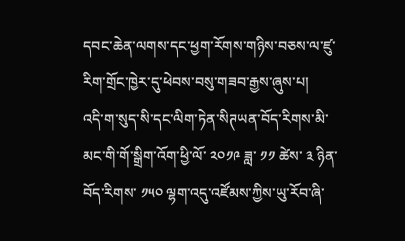དབང་ཆེན་ལགས་དང་ཕྱག་རོགས་གཉིས་བཅས་ལ་ཛུ་རིག་གྲོང་ཁྱེར་དུ་ཕེབས་བསུ་གཟབ་རྒྱས་ཞུས་པ།
འདི་ག་སུད་སི་དང་ལིག་ཏེན་སིཊཡན་བོད་རིགས་མི་མང་གི་གོ་སྒྲིག་འོག་ཕྱི་ལོ་ ༢༠༡༩ ཟླ་ ༡༡ ཚེས་ ༣ ཉིན་བོད་རིགས་ ༡༥༠ ལྷག་འདུ་འཛོམས་ཀྱིས་ཡུ་རོབ་ཞི་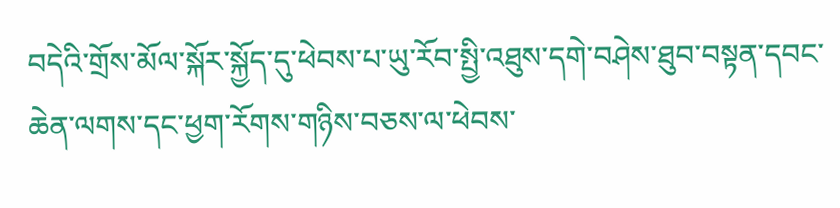བདེའི་གྲོས་མོལ་སྐོར་སྐྱོད་དུ་ཕེབས་པ་ཡུ་རོབ་སྤྱི་འཐུས་དགེ་བཤེས་ཐུབ་བསྟན་དབང་ཆེན་ལགས་དང་ཕྱག་རོགས་གཉིས་བཅས་ལ་ཕེབས་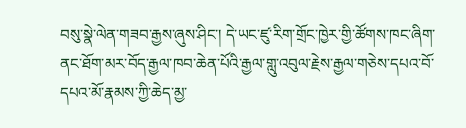བསུ་སྣེ་ལེན་གཟབ་རྒྱས་ཞུས་ཤིང་། དེ་ཡང་ཛུ་རིག་གྲོང་ཁྱེར་གྱི་ཚོགས་ཁང་ཞིག་ནང་ཐོག་མར་བོད་རྒྱལ་ཁབ་ཆེན་པོའི་རྒྱལ་གླུ་འབུལ་རྗེས་རྒྱལ་གཅེས་དཔའ་བོ་དཔའ་མོ་རྣམས་ཀྱི་ཆེད་མྱ་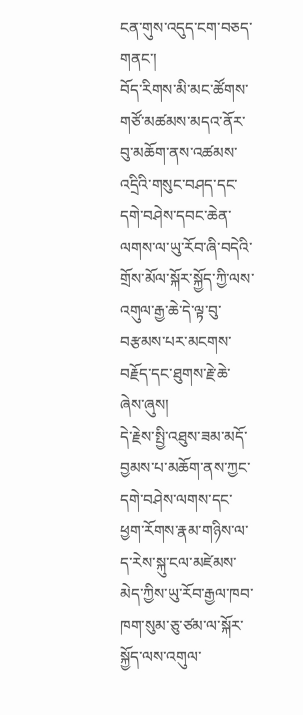ངན་གུས་འདུད་ངག་བཅད་གནང་།
བོད་རིགས་མི་མང་ཚོགས་གཙོ་མཚམས་མདའ་ནོར་བུ་མཆོག་ནས་འཚམས་འདྲིའི་གསུང་བཤད་དང་དགེ་བཤེས་དབང་ཆེན་ལགས་ལ་ཡུ་རོབ་ཞི་བདེའི་གྲོས་མོལ་སྐོར་སྐྱོད་ཀྱི་ལས་འགུལ་རྒྱ་ཆེ་དེ་ལྟ་བུ་བརྩམས་པར་མངགས་བརྗོད་དང་ཐུགས་རྗེ་ཆེ་ཞེས་ཞུས།
དེ་རྗེས་སྤྱི་འཐུས་ཟམ་མདོ་བྱམས་པ་མཆོག་ནས་ཀྱང་དགེ་བཤེས་ལགས་དང་ཕྱག་རོགས་རྣམ་གཉིས་ལ་ད་རེས་སྐུ་ངལ་མཛེམས་མེད་ཀྱིས་ཡུ་རོབ་རྒྱལ་ཁབ་ཁག་སུམ་ཅུ་ཙམ་ལ་སྐོར་སྐྱོད་ལས་འགུལ་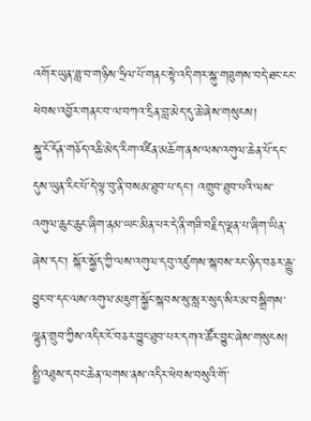འགོར་ཡུན་ཟླ་བ་གཉིས་ཧྲིལ་པོ་གནང་སྟེ་འདི་གར་སྐུ་གཟུགས་བདེ་ཐང་ངང་ཕེབས་འབྱོར་གནང་བ་ལ་བཀའ་དྲིན་བླ་མེད་དུ་ཆེ་ཞེས་གསུངས།
སྐུ་ངོ་དོན་གཅོད་འཆི་མེད་རིག་འཛིན་མཆོག་ནས་ལས་འགུལ་ཆེན་པོ་དང་དུས་ཡུན་རིང་པོ་དེ་ལྟ་བུ་ནི་བསམ་ཐུབ་པ་དང་། འགྲུབ་ཐུབ་པའི་ལས་འགུལ་ཆུང་ཆུང་ཞིག་ནམ་ཡང་མིན་པར་དེ་ནི་གཟི་བརྗིད་ལྡན་པ་ཞིག་ཡིན་ཞེས་དང་། སྐོར་སྐྱོད་ཀྱི་ལས་འགུལ་དབུ་འཛུགས་སྐབས་རང་ཉིད་བཅར་རྒྱུ་བྱུང་བ་དང་ལས་འགུལ་མཇུག་སྐྱོང་སྐབས་སུ་སླར་སུད་སིར་མ་བསྒྲིགས་ལྷུན་གྲུབ་ཀྱིས་འདིར་ངོ་བཅར་བྱུང་ཐུབ་པར་དགའ་ཚོར་བྱུང་ཞེས་གསུངས།
སྤྱི་འཐུས་དབང་ཆེན་ལགས་ནས་འདིར་ཕེབས་བསུའི་གོ་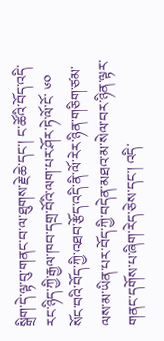སྒྲིག་དེ་ལྟ་བུ་གནང་བ་ལ་ཐུགས་རྗེ་ཆེ་དང་། ང་ཚོའི་བོད་འདི་རང་ཉིད་ཀྱི་རྒྱལ་ཁབ་དགྲ་བོའི་ལག་པར་ཤོར་ཏེ་ལོ་ངོ་ ༦༠ སོང་བའི་བོད་ཀྱི་འཐབ་རྩོད་འདི་ནི་ལོ་རེར་ཉིན་གཅིག་ཙམ་ལས་མ་ཡིན་པར་བོད་ཀྱི་བདེན་མཐའ་མ་སེལ་བར་ཉིན་ལྟར་གནང་དགོས་པ་ཞིག་རེད་ཅེས་དང་། འདི་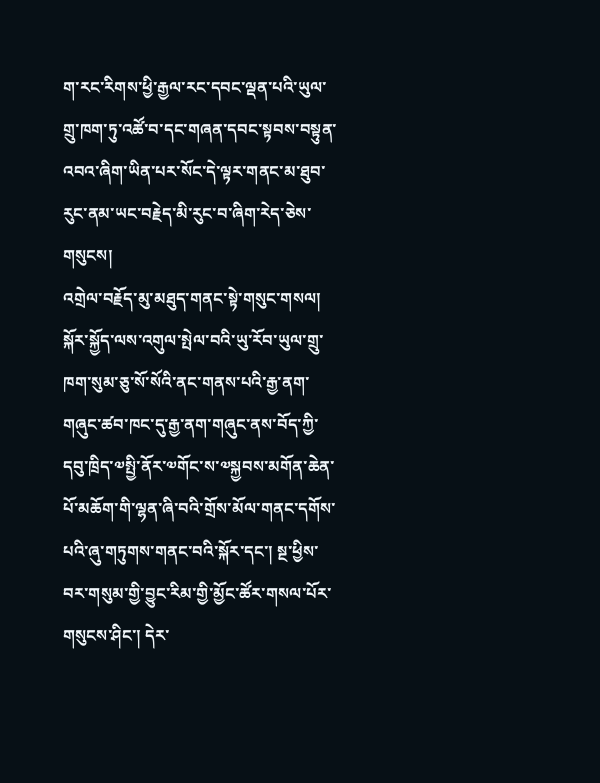ག་རང་རིགས་ཕྱི་རྒྱལ་རང་དབང་ལྡན་པའི་ཡུལ་གྲུ་ཁག་ཏུ་འཚོ་བ་དང་གཞན་དབང་སྟབས་བསྟུན་འབའ་ཞིག་ཡིན་པར་སོང་དེ་ལྟར་གནང་མ་ཐུབ་རུང་ནམ་ཡང་བརྗེད་མི་རུང་བ་ཞིག་རེད་ཅེས་གསུངས།
འགྲེལ་བརྗོད་མུ་མཐུད་གནང་སྟེ་གསུང་གསལ། སྐོར་སྐྱོད་ལས་འགུལ་སྤེལ་བའི་ཡུ་རོབ་ཡུལ་གྲུ་ཁག་སུམ་ཅུ་སོ་སོའི་ནང་གནས་པའི་རྒྱ་ནག་གཞུང་ཚབ་ཁང་དུ་རྒྱ་ནག་གཞུང་ནས་བོད་ཀྱི་དབུ་ཁྲིད་༧སྤྱི་ནོར་༧གོང་ས་༧སྐྱབས་མགོན་ཆེན་པོ་མཆོག་གི་ལྷན་ཞི་བའི་གྲོས་མོལ་གནང་དགོས་པའི་ཞུ་གཏུགས་གནང་བའི་སྐོར་དང་། སྔ་ཕྱིས་བར་གསུམ་གྱི་བྱུང་རིམ་གྱི་མྱོང་ཚོར་གསལ་པོར་གསུངས་ཤིང་། དེར་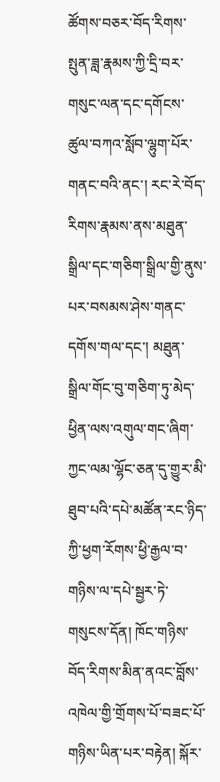ཚོགས་བཅར་བོད་རིགས་སྤུན་ཟླ་རྣམས་ཀྱི་དྲི་བར་གསུང་ལན་དང་དགོངས་ཚུལ་བཀའ་སློབ་ལྷུག་པོར་གནང་བའི་ནང་། རང་རེ་བོད་རིགས་རྣམས་ནས་མཐུན་སྒྲིལ་དང་གཅིག་སྒྲིལ་གྱི་ནུས་པར་བསམས་ཤེས་གནང་དགོས་གལ་དང་། མཐུན་སྒྲིལ་གོང་བུ་གཅིག་ཏུ་མེད་ཕྱིན་ལས་འགུལ་གང་ཞིག་ཀྱང་ལམ་ལྷོང་ཅན་དུ་གྱུར་མི་ཐུབ་པའི་དཔེ་མཚོན་རང་ཉིད་ཀྱི་ཕྱག་རོགས་ཕྱི་རྒྱལ་བ་གཉིས་ལ་དཔེ་སྦྱར་ཏེ་གསུངས་དོན། ཁོང་གཉིས་བོད་རིགས་མིན་ནའང་བློས་འཁེལ་གྱི་གྲོགས་པོ་བཟང་པོ་གཉིས་ཡིན་པར་བརྟེན། སྐོར་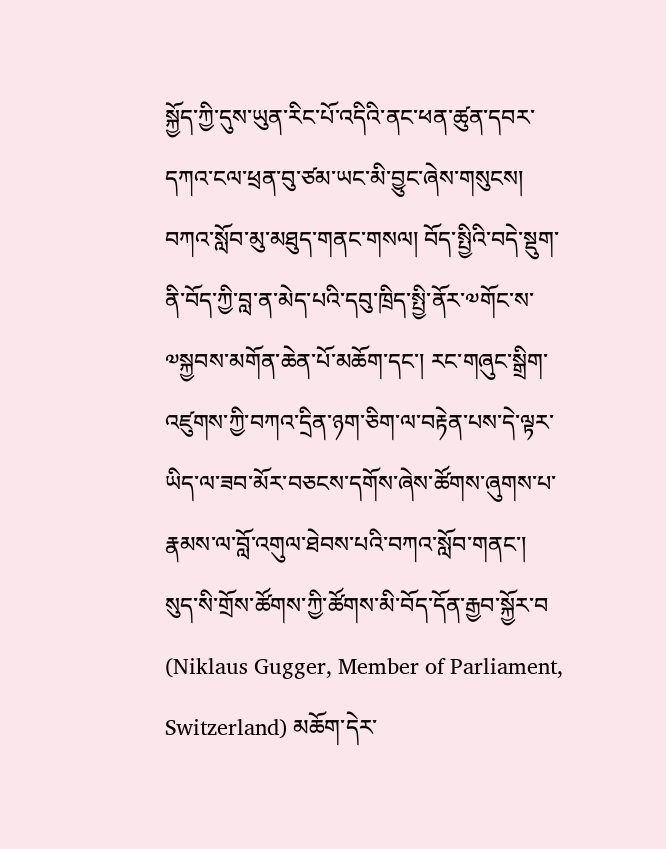སྐྱོད་ཀྱི་དུས་ཡུན་རིང་པོ་འདིའི་ནང་ཕན་ཚུན་དབར་དཀའ་ངལ་ཕྲན་བུ་ཙམ་ཡང་མི་བྱུང་ཞེས་གསུངས།
བཀའ་སློབ་མུ་མཐུད་གནང་གསལ། བོད་སྤྱིའི་བདེ་སྡུག་ནི་བོད་ཀྱི་བླ་ན་མེད་པའི་དབུ་ཁྲིད་སྤྱི་ནོར་༧གོང་ས་༧སྐྱབས་མགོན་ཆེན་པོ་མཆོག་དང་། རང་གཞུང་སྒྲིག་འཛུགས་ཀྱི་བཀའ་དྲིན་ཉག་ཅིག་ལ་བརྟེན་པས་དེ་ལྟར་ཡིད་ལ་ཟབ་མོར་བཅངས་དགོས་ཞེས་ཚོགས་ཞུགས་པ་རྣམས་ལ་བློ་འགུལ་ཐེབས་པའི་བཀའ་སློབ་གནང་།
སུད་སི་གྲོས་ཚོགས་ཀྱི་ཚོགས་མི་བོད་དོན་རྒྱབ་སྐྱོར་བ (Niklaus Gugger, Member of Parliament, Switzerland) མཆོག་དེར་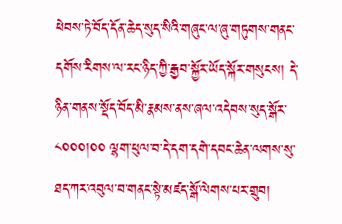ཕེབས་ཏེ་བོད་དོན་ཆེད་སུད་སིའི་གཞུང་ལ་ཞུ་གཏུགས་གནང་དགོས་རིགས་ལ་རང་ཉིད་ཀྱི་རྒྱབ་སྐྱོར་ཡོད་སྐོར་གསུངས། དེ་ཉིན་གནས་སྡོད་བོད་མི་རྣམས་ནས་ཞལ་འདེབས་སུད་སྒོར་ ༨༠༠༠།༠༠ ལྷག་ཕུལ་བ་དེ་དག་དགེ་དབང་ཆེན་ལགས་སུ་ཐད་ཀར་འབུལ་བ་གནང་སྟེ་མཛད་སྒོ་ལེགས་པར་གྲུབ།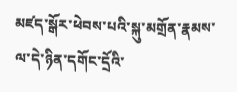མཛད་སྒོར་ཕེབས་པའི་སྐུ་མགྲོན་རྣམས་ལ་དེ་ཉིན་དགོང་དྲོའི་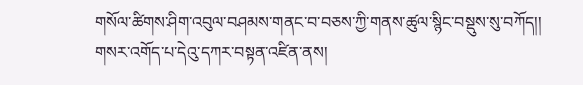གསོལ་ཚིགས་ཤིག་འབུལ་བཤམས་གནང་བ་བཅས་ཀྱི་གནས་ཚུལ་སྙིང་བསྡུས་སུ་བཀོད།།
གསར་འགོད་པ་དེའུ་དཀར་བསྟན་འཛིན་ནས།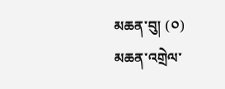མཆན་བུ། (༠)
མཆན་འགྲེལ་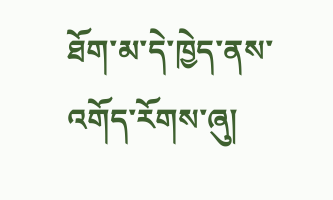ཐོག་མ་དེ་ཁྱེད་ནས་འགོད་རོགས་ཞུ།